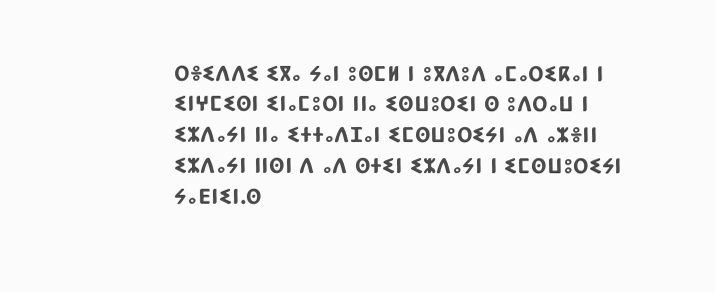ⵔⴻⵉⴷⴷⵉ ⵉⴳⴰ ⵢⴰⵏ ⵓⵙⵎⵍ ⵏ ⵓⴳⴷⵓⴷ ⴰⵎⴰⵔⵉⴽⴰⵏ ⵏ ⵉⵏⵖⵎⵉⵙⵏ ⵉⵏⴰⵎⵓⵔⵏ ⵏⵏⴰ ⵉⵙⵡⵓⵔⵉⵏ ⵙ ⵓⴷⵔⴰⵡ ⵏ ⵉⵣⴷⴰⵢⵏ ⵏⵏⴰ ⵉⵜⵜⴰⴷⵊⴰⵏ ⵉⵎⵙⵡⵓⵔⵉⵢⵏ ⴰⴷ ⴰⵣⴻⵏⵏ ⵉⵣⴷⴰⵢⵏ ⵏⵏⵙⵏ ⴷ ⴰⴷ ⵙⵜⵉⵏ ⵉⵣⴷⴰⵢⵏ ⵏ ⵉⵎⵙⵡⵓⵔⵉⵢⵏ ⵢⴰⴹⵏⵉⵏ.ⵙ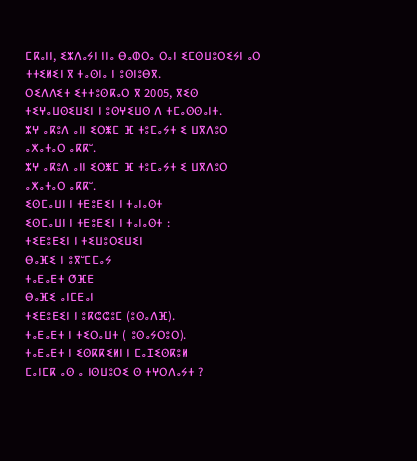ⵎⴽⴰⵏⵏ, ⵉⵣⴷⴰⵢⵏ ⵏⵏⴰ ⴱⴰⵀⵔⴰ ⵔⴰⵏ ⵉⵎⵙⵡⵓⵔⵉⵢⵏ ⴰⵔ ⵜⵜⵉⵍⵉⵏ ⴳ ⵜⴰⵙⵏⴰ ⵏ ⵓⵙⵏⵓⴱⴳ.
ⵔⵉⴷⴷⵉⵜ ⵉⵜⵜⵓⵙⴽⴰⵔ ⴳ 2005, ⴳⵉⵙ ⵜⵉⵖⴰⵡⵙⵉⵡⵉⵏ ⵏ ⵓⵙⵖⵉⵡⵙ ⴷ ⵜⵎⴰⵙⵙⴰⵏⵜ.
ⵣⵖ ⴰⴽⵓⴷ ⴰⵏⵏ ⵉⵔⵥⵎ ⴼ ⵜⵓⵎⴰⵢⵜ ⵉ ⵡⴳⴷⵓⵔ ⴰⵅⴰⵜⴰⵔ ⴰⴽⴽⵯ.
ⵣⵖ ⴰⴽⵓⴷ ⴰⵏⵏ ⵉⵔⵥⵎ ⴼ ⵜⵓⵎⴰⵢⵜ ⵉ ⵡⴳⴷⵓⵔ ⴰⵅⴰⵜⴰⵔ ⴰⴽⴽⵯ.
ⵉⵙⵎⴰⵡⵏ ⵏ ⵜⴹⵓⴹⵉⵏ ⵏ ⵜⴰⵏⴰⵙⵜ
ⵉⵙⵎⴰⵡⵏ ⵏ ⵜⴹⵓⴹⵉⵏ ⵏ ⵜⴰⵏⴰⵙⵜ :
ⵜⵉⴹⵓⴹⵉⵏ ⵏ ⵜⵉⵡⵓⵔⵉⵡⵉⵏ
ⴱⴰⴼⵉ ⵏ ⵓⴳⵯⵎⵎⴰⵢ
ⵜⴰⴹⴰⴹⵜ ⵚⴼⴹ
ⴱⴰⴼⵉ ⴰⵏⵎⴹⴰⵏ
ⵜⵉⴹⵓⴹⵉⵏ ⵏ ⵓⴽⵛⵛⵓⵎ (ⵓⵙⴰⴷⴼ).
ⵜⴰⴹⴰⴹⵜ ⵏ ⵜⵉⵔⴰⵡⵜ ( ⵓⵙⴰⵢⵔⵓⵔ).
ⵜⴰⴹⴰⴹⵜ ⵏ ⵉⵙⴽⴽⵉⵍⵏ ⵏ ⵎⴰⵊⵉⵙⴽⵓⵍ
ⵎⴰⵏⵎⴽ ⴰⵙ ⴰ ⵏⵙⵡⵓⵔⵉ ⵙ ⵜⵖⵔⴷⴰⵢⵜ ?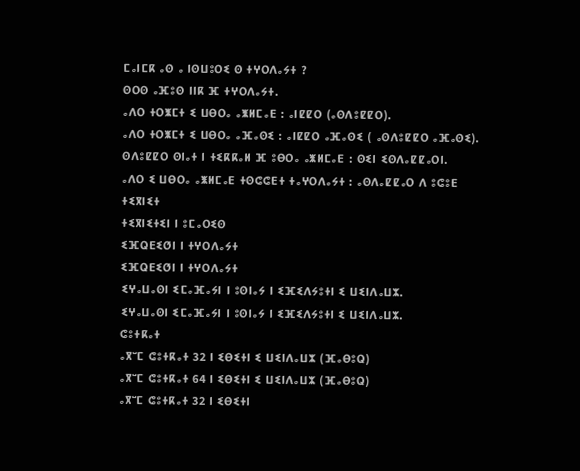ⵎⴰⵏⵎⴽ ⴰⵙ ⴰ ⵏⵙⵡⵓⵔⵉ ⵙ ⵜⵖⵔⴷⴰⵢⵜ ?
ⵙⵔⵙ ⴰⴼⵓⵙ ⵏⵏⴽ ⴼ ⵜⵖⵔⴷⴰⵢⵜ.
ⴰⴷⵔ ⵜⵔⵥⵎⵜ ⵉ ⵡⴱⵔⴰ ⴰⵥⵍⵎⴰⴹ : ⴰⵏⵇⵇⵔ (ⴰⵙⴷⵓⵇⵇⵔ).
ⴰⴷⵔ ⵜⵔⵥⵎⵜ ⵉ ⵡⴱⵔⴰ ⴰⴼⴰⵙⵉ : ⴰⵏⵇⵇⵔ ⴰⴼⴰⵙⵉ ( ⴰⵙⴷⵓⵇⵇⵔ ⴰⴼⴰⵙⵉ).
ⵙⴷⵓⵇⵇⵔ ⵙⵏⴰⵜ ⵏ ⵜⵉⴽⴽⴰⵍ ⴼ ⵓⴱⵔⴰ ⴰⵥⵍⵎⴰⴹ : ⵙⵉⵏ ⵉⵙⴷⴰⵇⵇⴰⵔⵏ.
ⴰⴷⵔ ⵉ ⵡⴱⵔⴰ ⴰⵥⵍⵎⴰⴹ ⵜⵙⵛⵛⴹⵜ ⵜⴰⵖⵔⴷⴰⵢⵜ : ⴰⵙⴷⴰⵇⵇⴰⵔ ⴷ ⵓⵛⵓⴹ
ⵜⵉⴳⵏⵉⵜ
ⵜⵉⴳⵏⵉⵜⵉⵏ ⵏ ⵓⵎⴰⵔⵉⵙ
ⵉⴼⵕⴹⵉⵚⵏ ⵏ ⵜⵖⵔⴷⴰⵢⵜ
ⵉⴼⵕⴹⵉⵚⵏ ⵏ ⵜⵖⵔⴷⴰⵢⵜ
ⵉⵖⴰⵡⴰⵙⵏ ⵉⵎⴰⴼⴰⵢⵏ ⵏ ⵓⵙⵏⴰⵢ ⵏ ⵉⴼⵉⴷⵢⵓⵜⵏ ⵉ ⵡⵉⵏⴷⴰⵡⵣ.
ⵉⵖⴰⵡⴰⵙⵏ ⵉⵎⴰⴼⴰⵢⵏ ⵏ ⵓⵙⵏⴰⵢ ⵏ ⵉⴼⵉⴷⵢⵓⵜⵏ ⵉ ⵡⵉⵏⴷⴰⵡⵣ.
ⵛⵓⵜⴽⴰⵜ
ⴰⴳⵯⵎ ⵛⵓⵜⴽⴰⵜ 32 ⵏ ⵉⴱⵉⵜⵏ ⵉ ⵡⵉⵏⴷⴰⵡⵣ (ⴼⴰⴱⵓⵕ)
ⴰⴳⵯⵎ ⵛⵓⵜⴽⴰⵜ 64 ⵏ ⵉⴱⵉⵜⵏ ⵉ ⵡⵉⵏⴷⴰⵡⵣ (ⴼⴰⴱⵓⵕ)
ⴰⴳⵯⵎ ⵛⵓⵜⴽⴰⵜ 32 ⵏ ⵉⴱⵉⵜⵏ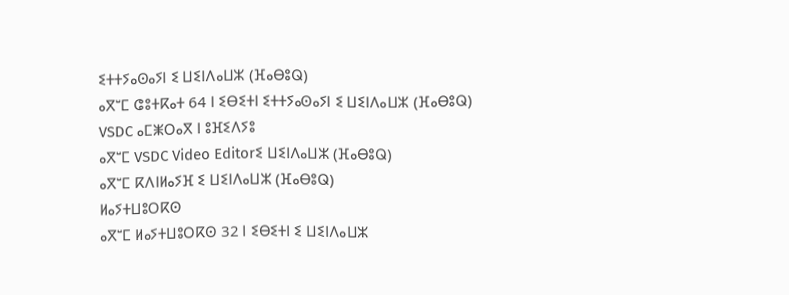ⵉⵜⵜⵢⴰⵙⴰⵢⵏ ⵉ ⵡⵉⵏⴷⴰⵡⵣ (ⴼⴰⴱⵓⵕ)
ⴰⴳⵯⵎ ⵛⵓⵜⴽⴰⵜ 64 ⵏ ⵉⴱⵉⵜⵏ ⵉⵜⵜⵢⴰⵙⴰⵢⵏ ⵉ ⵡⵉⵏⴷⴰⵡⵣ (ⴼⴰⴱⵓⵕ)
VSDC ⴰⵎⵥⵔⴰⴳ ⵏ ⵓⴼⵉⴷⵢⵓ
ⴰⴳⵯⵎ VSDC Video Editorⵉ ⵡⵉⵏⴷⴰⵡⵣ (ⴼⴰⴱⵓⵕ)
ⴰⴳⵯⵎ ⴽⴷⵏⵍⴰⵢⴼ ⵉ ⵡⵉⵏⴷⴰⵡⵣ (ⴼⴰⴱⵓⵕ)
ⵍⴰⵢⵜⵡⵓⵔⴽⵙ
ⴰⴳⵯⵎ ⵍⴰⵢⵜⵡⵓⵔⴽⵙ 32 ⵏ ⵉⴱⵉⵜⵏ ⵉ ⵡⵉⵏⴷⴰⵡⵣ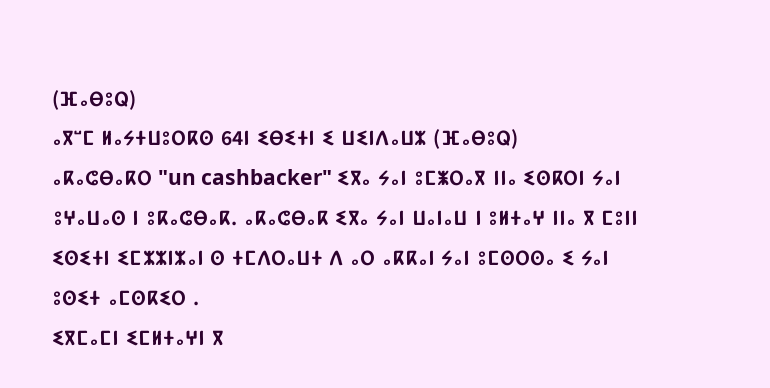(ⴼⴰⴱⵓⵕ)
ⴰⴳⵯⵎ ⵍⴰⵢⵜⵡⵓⵔⴽⵙ 64ⵏ ⵉⴱⵉⵜⵏ ⵉ ⵡⵉⵏⴷⴰⵡⵣ (ⴼⴰⴱⵓⵕ)
ⴰⴽⴰⵛⴱⴰⴽⵔ "un cashbacker" ⵉⴳⴰ ⵢⴰⵏ ⵓⵎⵥⵔⴰⴳ ⵏⵏⴰ ⵉⵙⴽⵔⵏ ⵢⴰⵏ ⵓⵖⴰⵡⴰⵙ ⵏ ⵓⴽⴰⵛⴱⴰⴽ. ⴰⴽⴰⵛⴱⴰⴽ ⵉⴳⴰ ⵢⴰⵏ ⵡⴰⵏⴰⵡ ⵏ ⵓⵍⵜⴰⵖ ⵏⵏⴰ ⴳ ⵎⵓⵏⵏ ⵉⵙⵉⵜⵏ ⵉⵎⵣⵣⵏⵣⴰⵏ ⵙ ⵜⵎⴷⵔⴰⵡⵜ ⴷ ⴰⵔ ⴰⴽⴽⴰⵏ ⵢⴰⵏ ⵓⵎⵙⵔⵙⴰ ⵉ ⵢⴰⵏ ⵓⵙⵉⵜ ⴰⵎⵙⴽⵉⵔ .
ⵉⴳⵎⴰⵎⵏ ⵉⵎⵍⵜⴰⵖⵏ ⴳ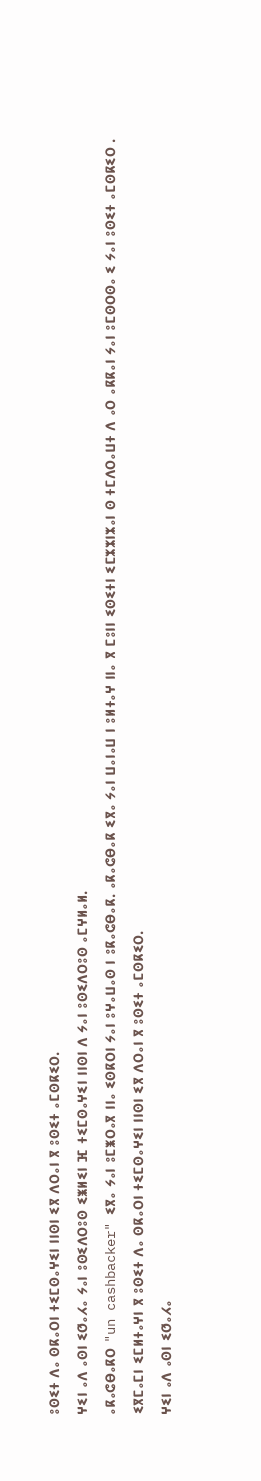ⵓⵙⵉⵜ ⴷⴰ ⵙⴽⴰⵔⵏ ⵜⵉⵎⵙⴰⵖⵉⵏ ⵏⵏⵙⵏ ⵉⴳ ⴷⵔⴰⵏ ⴳ ⵓⵙⵉⵜ ⴰⵎⵙⴽⵉⵔ.
ⵖⵉⵏ ⴰⴷ ⴰⵙⵏ ⵉⵚⴰⵃⴰ ⵢⴰⵏ ⵓⵙⵉⴷⵔⵓⵙ ⵉⵥⵍⵉⵏ ⴼ ⵜⵉⵎⵙⴰⵖⵉⵏ ⵏⵏⵙⵏ ⴷ ⵢⴰⵏ ⵓⵙⵉⴷⵔⵓⵙ ⴰⵎⵖⵍⴰⵍ.
ⴰⴽⴰⵛⴱⴰⴽⵔ "un cashbacker" ⵉⴳⴰ ⵢⴰⵏ ⵓⵎⵥⵔⴰⴳ ⵏⵏⴰ ⵉⵙⴽⵔⵏ ⵢⴰⵏ ⵓⵖⴰⵡⴰⵙ ⵏ ⵓⴽⴰⵛⴱⴰⴽ. ⴰⴽⴰⵛⴱⴰⴽ ⵉⴳⴰ ⵢⴰⵏ ⵡⴰⵏⴰⵡ ⵏ ⵓⵍⵜⴰⵖ ⵏⵏⴰ ⴳ ⵎⵓⵏⵏ ⵉⵙⵉⵜⵏ ⵉⵎⵣⵣⵏⵣⴰⵏ ⵙ ⵜⵎⴷⵔⴰⵡⵜ ⴷ ⴰⵔ ⴰⴽⴽⴰⵏ ⵢⴰⵏ ⵓⵎⵙⵔⵙⴰ ⵉ ⵢⴰⵏ ⵓⵙⵉⵜ ⴰⵎⵙⴽⵉⵔ .
ⵉⴳⵎⴰⵎⵏ ⵉⵎⵍⵜⴰⵖⵏ ⴳ ⵓⵙⵉⵜ ⴷⴰ ⵙⴽⴰⵔⵏ ⵜⵉⵎⵙⴰⵖⵉⵏ ⵏⵏⵙⵏ ⵉⴳ ⴷⵔⴰⵏ ⴳ ⵓⵙⵉⵜ ⴰⵎⵙⴽⵉⵔ.
ⵖⵉⵏ ⴰⴷ ⴰⵙⵏ ⵉⵚⴰⵃⴰ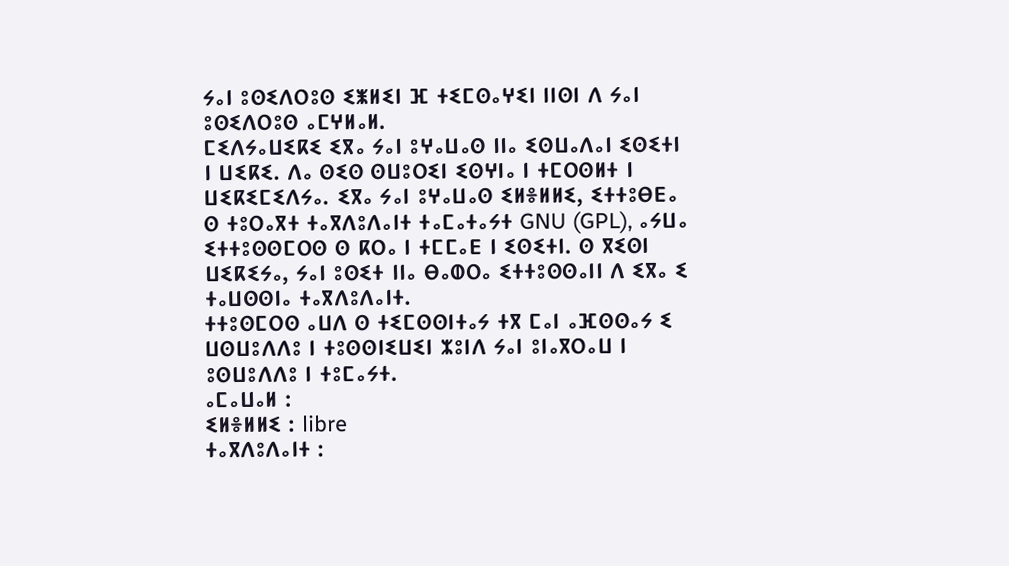ⵢⴰⵏ ⵓⵙⵉⴷⵔⵓⵙ ⵉⵥⵍⵉⵏ ⴼ ⵜⵉⵎⵙⴰⵖⵉⵏ ⵏⵏⵙⵏ ⴷ ⵢⴰⵏ ⵓⵙⵉⴷⵔⵓⵙ ⴰⵎⵖⵍⴰⵍ.
ⵎⵉⴷⵢⴰⵡⵉⴽⵉ ⵉⴳⴰ ⵢⴰⵏ ⵓⵖⴰⵡⴰⵙ ⵏⵏⴰ ⵉⵙⵡⴰⴷⴰⵏ ⵉⵙⵉⵜⵏ ⵏ ⵡⵉⴽⵉ. ⴷⴰ ⵙⵉⵙ ⵙⵡⵓⵔⵉⵏ ⵉⵙⵖⵏⴰ ⵏ ⵜⵎⵔⵙⵍⵜ ⵏ ⵡⵉⴽⵉⵎⵉⴷⵢⴰ. ⵉⴳⴰ ⵢⴰⵏ ⵓⵖⴰⵡⴰⵙ ⵉⵍⴻⵍⵍⵉ, ⵉⵜⵜⵓⴱⴹⴰ ⵙ ⵜⵓⵔⴰⴳⵜ ⵜⴰⴳⴷⵓⴷⴰⵏⵜ ⵜⴰⵎⴰⵜⴰⵢⵜ GNU (GPL), ⴰⵢⵡⴰ ⵉⵜⵜⵓⵙⵙⵎⵔⵙ ⵙ ⴽⵔⴰ ⵏ ⵜⵎⵎⴰⴹ ⵏ ⵉⵙⵉⵜⵏ. ⵙ ⴳⵉⵙⵏ ⵡⵉⴽⵉⵢⴰ, ⵢⴰⵏ ⵓⵙⵉⵜ ⵏⵏⴰ ⴱⴰⵀⵔⴰ ⵉⵜⵜⵓⵙⵙⴰⵏⵏ ⴷ ⵉⴳⴰ ⵉ ⵜⴰⵡⵙⵙⵏⴰ ⵜⴰⴳⴷⵓⴷⴰⵏⵜ.
ⵜⵜⵓⵙⵎⵔⵙ ⴰⵡⴷ ⵙ ⵜⵉⵎⵙⵙⵏⵜⴰⵢ ⵜⴳ ⵎⴰⵏ ⴰⴼⵙⵙⴰⵢ ⵉ ⵡⵙⵡⵓⴷⴷⵓ ⵏ ⵜⵓⵙⵙⵏⵉⵡⵉⵏ ⵣⵓⵏⴷ ⵢⴰⵏ ⵓⵏⴰⴳⵔⴰⵡ ⵏ ⵓⵙⵡⵓⴷⴷⵓ ⵏ ⵜⵓⵎⴰⵢⵜ.
ⴰⵎⴰⵡⴰⵍ :
ⵉⵍⴻⵍⵍⵉ : libre
ⵜⴰⴳⴷⵓⴷⴰⵏⵜ :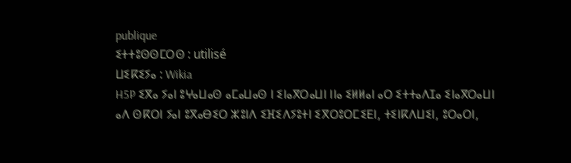publique
ⵉⵜⵜⵓⵙⵙⵎⵔⵙ : utilisé
ⵡⵉⴽⵉⵢⴰ : Wikia
H5P ⵉⴳⴰ ⵢⴰⵏ ⵓⵖⴰⵡⴰⵙ ⴰⵎⴰⵡⴰⵙ ⵏ ⵉⵏⴰⴳⵔⴰⵡⵏ ⵏⵏⴰ ⵉⵍⵍⴰⵏ ⴰⵔ ⵉⵜⵜⴰⴷⵊⴰ ⵉⵏⴰⴳⵔⴰⵡⵏ ⴰⴷ ⵙⴽⵔⵏ ⵢⴰⵏ ⵓⴳⴰⴱⵉⵔ ⵣⵓⵏⴷ ⵉⴼⵉⴷⵢⵓⵜⵏ ⵉⴳⵔⵓⵔⵎⵉⴹⵏ, ⵜⵉⵏⴽⴷⵡⵉⵏ, ⵓⵔⴰⵔⵏ,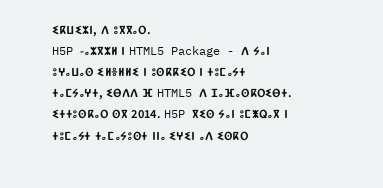ⵉⴽⵡⵉⵣⵏ, ⴷ ⵓⴳⴳⴰⵔ.
H5P -ⴰⵣⴳⵣⵍ ⵏ HTML5 Package - ⴷ ⵢⴰⵏ ⵓⵖⴰⵡⴰⵙ ⵉⵍⴻⵍⵍⵉ ⵏ ⵓⵙⴽⴽⵉⵔ ⵏ ⵜⵓⵎⴰⵢⵜ ⵜⴰⵎⵢⴰⵖⵜ, ⵉⴱⴷⴷ ⴼ HTML5 ⴷ ⵊⴰⴼⴰⵙⴽⵔⵉⴱⵜ. ⵉⵜⵜⵓⵙⴽⴰⵔ ⵙⴳ 2014. H5P ⴳⵉⵙ ⵢⴰⵏ ⵓⵎⵥⵕⴰⴳ ⵏ ⵜⵓⵎⴰⵢⵜ ⵜⴰⵎⴰⵢⵓⵙⵜ ⵏⵏⴰ ⵉⵖⵉⵏ ⴰⴷ ⵉⵙⴽⵔ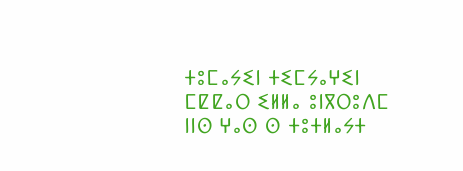ⵜⵓⵎⴰⵢⵉⵏ ⵜⵉⵎⵢⴰⵖⵉⵏ ⵎⵇⵇⴰⵔ ⵉⵍⵍⴰ ⵓⵏⴳⵔⵓⴷⵎ ⵏⵏⵙ ⵖⴰⵙ ⵙ ⵜⵓⵜⵍⴰⵢⵜ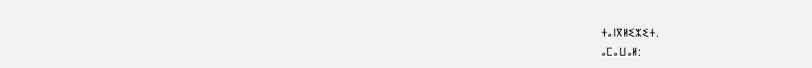ⵜⴰⵏⴳⵍⵉⵣⵉⵜ.
ⴰⵎⴰⵡⴰⵍ: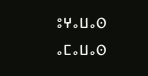ⵓⵖⴰⵡⴰⵙ ⴰⵎⴰⵡⴰⵙ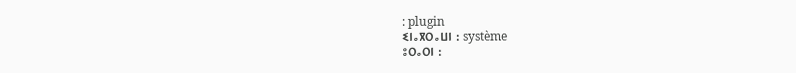: plugin
ⵉⵏⴰⴳⵔⴰⵡⵏ : système
ⵓⵔⴰⵔⵏ :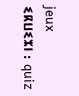jeux
ⵉⴽⵡⵉⵣⵏ : quiz